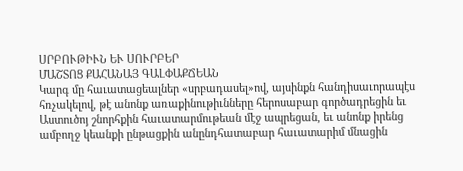ՍՐԲՈՒԹԻՒՆ ԵՒ ՍՈՒՐԲԵՐ
ՄԱՇՏՈՑ ՔԱՀԱՆԱՅ ԳԱԼՓԱՔՃԵԱՆ
Կարգ մը հաւատացեալներ «սրբադասել»ով, այսինքն հանդիսաւորապէս հռչակելով, թէ անոնք առաքինութիւնները հերոսաբար գործադրեցին եւ Աստուծոյ շնորհքին հաւատարմութեան մէջ ապրեցան, եւ անոնք իրենց ամբողջ կեանքի ընթացքին անընդհատաբար հաւատարիմ մնացին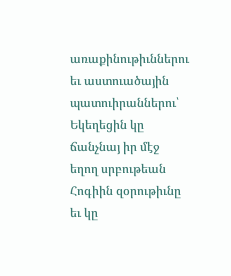առաքինութիւններու եւ աստուածային պատուիրաններու՝ Եկեղեցին կը ճանչնայ իր մէջ եղող սրբութեան Հոգիին զօրութիւնը եւ կը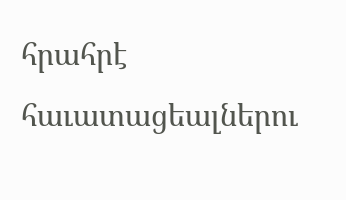հրահրէ հաւատացեալներու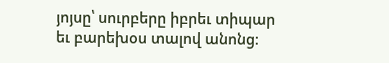յոյսը՝ սուրբերը իբրեւ տիպար եւ բարեխօս տալով անոնց։